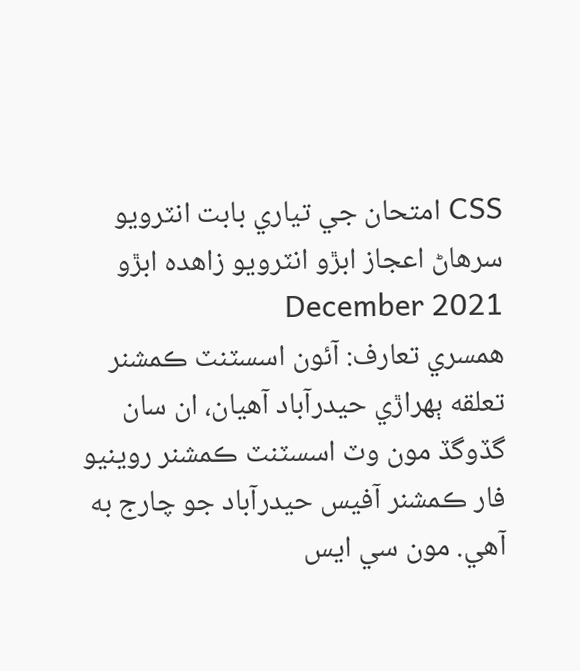CSS امتحان جي تياري بابت انٽرويو سرهاڻ اعجاز ابڙو انٽرويو زاهده ابڙو December 2021
همسري تعارف: آئون اسسٽنٽ ڪمشنر تعلقه ٻهراڙي حيدرآباد آهيان، ان سان گڏوگڏ مون وٽ اسسٽنٽ ڪمشنر روينيو فار ڪمشنر آفيس حيدرآباد جو چارج به آهي. مون سي ايس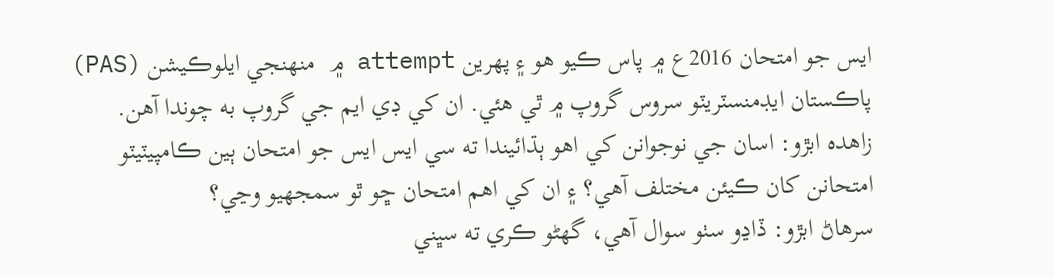ايس جو امتحان 2016ع ۾ پاس ڪيو هو ۽ پهرين attempt ۾ منهنجي ايلوڪيشن (PAS) پاڪستان ايڊمنسٽريٽو سروس گروپ ۾ ٿي هئي. ان کي ڊي ايم جي گروپ به چوندا آهن.
زاهده ابڙو: اسان جي نوجوانن کي اهو ٻڌائيندا ته سي ايس ايس جو امتحان ٻين ڪامپيٽيٽو امتحانن کان ڪيئن مختلف آهي؟ ۽ ان کي اهم امتحان ڇو ٿو سمجهيو وڃي؟
سرهاڻ ابڙو: ڏاڍو سٺو سوال آهي، گهڻو ڪري ته سڀني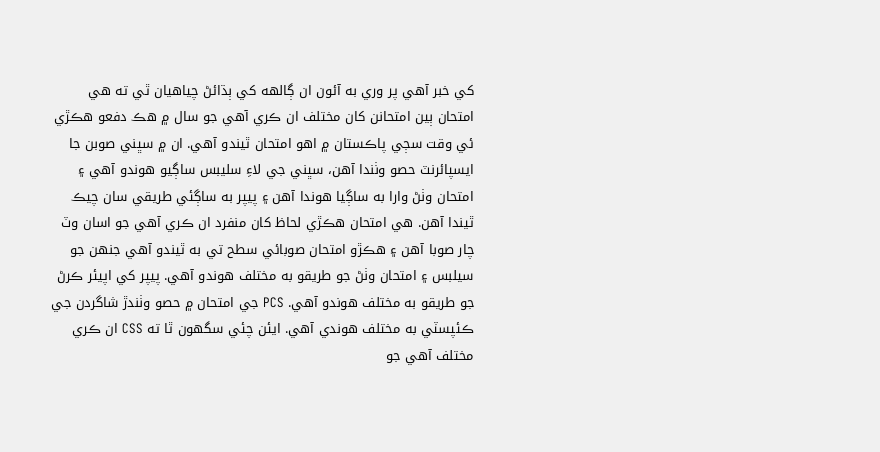کي خبر آهي پر وري به آئون ان ڳالهه کي ٻڌائڻ چياهيان ٿي ته هي امتحان ٻين امتحانن کان مختلف ان ڪري آهي جو سال ۾ هڪ دفعو هڪڙي ئي وقت سڄي پاڪستان ۾ اهو امتحان ٿيندو آهي. ان ۾ سڀني صوبن جا ايسپائرنٽ حصو وٺندا آهن، سڀني جي لاءِ سليبس ساڳيو هوندو آهي ۽ امتحان وٺڻ وارا به ساڳيا هوندا آهن ۽ پيپر به ساڳئي طريقي سان چيڪ ٿيندا آهن. هي امتحان هڪڙي لحاظ کان منفرد ان ڪري آهي جو اسان وٽ چار صوبا آهن ۽ هڪڙو امتحان صوبائي سطح تي به ٿيندو آهي جنهن جو سيلبس ۽ امتحان وٺڻ جو طريقو به مختلف هوندو آهي. پيپر کي اپيئر ڪرڻ جو طريقو به مختلف هوندو آهي. PCS جي امتحان ۾ حصو وٺندڙ شاگردن جي ڪئپسٽي به مختلف هوندي آهي. ايئن چئي سگهون ٿا ته CSS ان ڪري مختلف آهي جو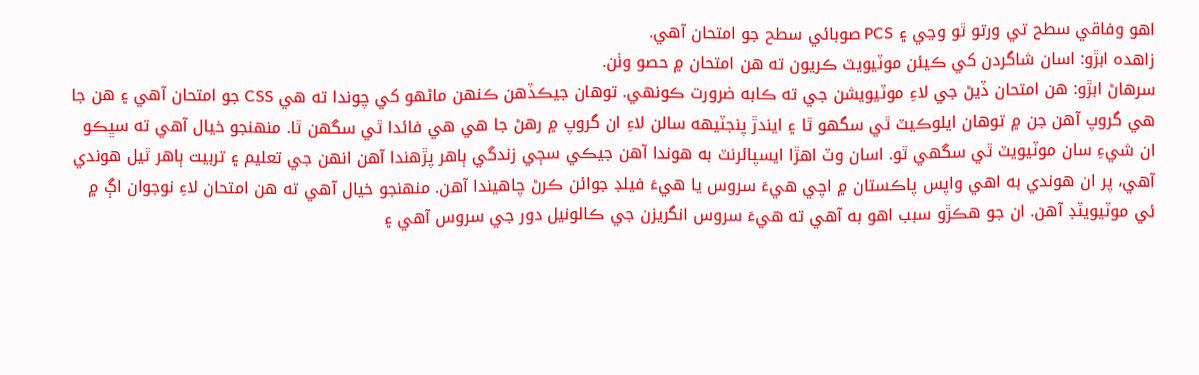اهو وفاقي سطح تي ورتو ٿو وڃي ۽ PCS صوبائي سطح جو امتحان آهي.
زاهده ابڙو: اسان شاگردن کي ڪيئن موٽيويٽ ڪريون ته هن امتحان ۾ حصو وٺن.
سرهاڻ ابڙو: هن امتحان ڏيڻ جي لاءِ موٽيويشن جي ته ڪابه ضرورت ڪونهي. توهان جيڪڏهن ڪنهن ماڻهو کي چوندا ته هي CSS جو امتحان آهي ۽ هن جا هي گروپ آهن جن ۾ توهان ايلوڪيٽ ٿي سگهو ٿا ۽ ايندڙ پنجٽيهه سالن لاءِ ان گروپ ۾ رهڻ جا هي هي فائدا ٿي سگهن ٿا. منهنجو خيال آهي ته سڀڪو ان شيءِ سان موٽيويٽ ٿي سگهي ٿو. اسان وٽ اهڙا ايسپائرنٽ به هوندا آهن جيڪي سڄي زندگي ٻاهر پڙهندا آهن انهن جي تعليم ۽ تربيت ٻاهر ٿيل هوندي آهي، پر ان هوندي به اهي واپس پاڪستان ۾ اچي هيءَ سروس يا هيءَ فيلڊ جوائن ڪرڻ چاهيندا آهن. منهنجو خيال آهي ته هن امتحان لاءِ نوجوان اڳ ۾ ئي موٽيويٽڊ آهن. ان جو هڪڙو سبب اهو به آهي ته هيءَ سروس انگريزن جي ڪالونيل دور جي سروس آهي ۽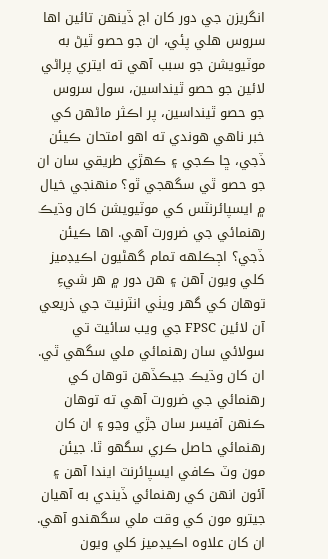انگريزن جي دور کان اڄ ڏينهن تائين اها سروس هلي پئي، ان جو حصو ٿيڻ به موٽيويشن جو سبب آهي ته ايتري پراڻي لائين جو حصو ٿينداسين، سول سروس جو حصو ٿينداسين، پر اڪثر ماڻهن کي خبر ناهي هوندي ته اهو امتحان ڪيئن ڏجي، ڇا ڪجي ۽ ڪهڙي طريقي سان ان جو حصو ٿي سگهجي ٿو؟ منهنجي خيال ۾ ايسپائرنٽس کي موٽيويشن کان وڌيڪ رهنمائي جي ضرورت آهي. اها ڪيئن ڏجي؟ اڄڪلهه تمام گهڻيون اڪيڊميز کلي ويون آهن ۽ هن دور ۾ هر شيءِ توهان کي گهر ويٺي انٽرنيٽ جي ذريعي آن لائين FPSC جي ويب سائيٽ تي سولائي سان رهنمائي ملي سگهي ٿي. ان کان وڌيڪ جيڪڏهن توهان کي رهنمائي جي ضرورت آهي ته توهان ڪنهن آفيسر سان جڙي وڃو ۽ ان کان رهنمائي حاصل ڪري سگهو ٿا. جيئن مون وٽ ڪافي ايسپائرنٽ ايندا آهن ۽ آئون انهن کي رهنمائي ڏيندي به آهيان جيترو مون کي وقت ملي سگهندو آهي. ان کان علاوه اڪيڊميز کلي ويون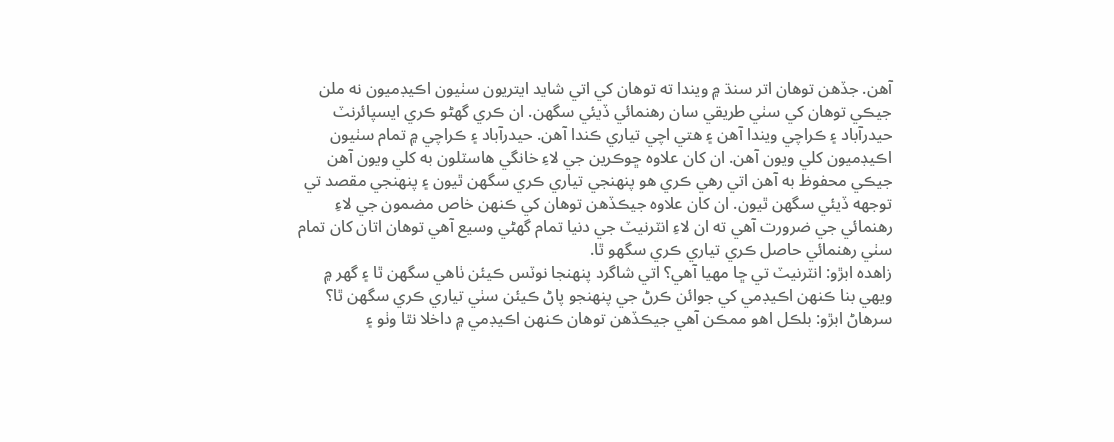آهن. جڏهن توهان اتر سنڌ ۾ ويندا ته توهان کي اتي شايد ايتريون سٺيون اڪيڊميون نه ملن جيڪي توهان کي سٺي طريقي سان رهنمائي ڏيئي سگهن. ان ڪري گهڻو ڪري ايسپائرنٽ حيدرآباد ۽ ڪراچي ويندا آهن ۽ هتي اچي تياري ڪندا آهن. حيدرآباد ۽ ڪراچي ۾ تمام سٺيون اڪيڊميون کلي ويون آهن. ان کان علاوه ڇوڪرين جي لاءِ خانگي هاسٽلون به کلي ويون آهن جيڪي محفوظ به آهن اتي رهي ڪري هو پنهنجي تياري ڪري سگهن ٿيون ۽ پنهنجي مقصد تي توجهه ڏيئي سگهن ٿيون. ان کان علاوه جيڪڏهن توهان کي ڪنهن خاص مضمون جي لاءِ رهنمائي جي ضرورت آهي ته ان لاءِ انٽرنيٽ جي دنيا تمام گهڻي وسيع آهي توهان اتان کان تمام سٺي رهنمائي حاصل ڪري تياري ڪري سگهو ٿا.
زاهده ابڙو: انٽرنيٽ تي ڇا مهيا آهي؟ اتي شاگرد پنهنجا نوٽس ڪيئن ٺاهي سگهن ٿا ۽ گهر ۾ ويهي بنا ڪنهن اڪيڊمي کي جوائن ڪرڻ جي پنهنجو پاڻ ڪيئن سٺي تياري ڪري سگهن ٿا؟
سرهاڻ ابڙو: بلڪل اهو ممڪن آهي جيڪڏهن توهان ڪنهن اڪيڊمي ۾ داخلا نٿا وٺو ۽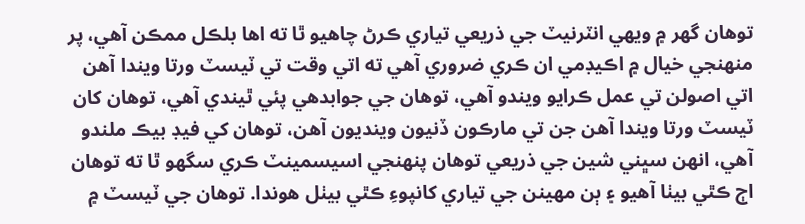توهان گهر ۾ ويهي انٽرنيٽ جي ذريعي تياري ڪرڻ چاهيو ٿا ته اها بلڪل ممڪن آهي، پر منهنجي خيال ۾ اڪيڊمي ان ڪري ضروري آهي ته اتي وقت تي ٽيسٽ ورتا ويندا آهن اتي اصولن تي عمل ڪرايو ويندو آهي، توهان جي جوابدهي پئي ٿيندي آهي، توهان کان ٽيسٽ ورتا ويندا آهن جن تي مارڪون ڏنيون وينديون آهن، توهان کي فيڊ بيڪ ملندو آهي، انهن سڀني شين جي ذريعي توهان پنهنجي اسيسمينٽ ڪري سگهو ٿا ته توهان اڄ ڪٿي بيٺا آهيو ۽ ٻن مهينن جي تياري کانپوءِ ڪٿي بيٺل هوندا. توهان جي ٽيسٽ ۾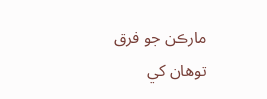مارڪن جو فرق توهان کي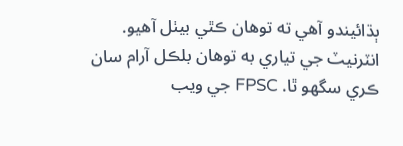ٻڌائيندو آهي ته توهان ڪٿي بيٺل آهيو. انٽرنيٽ جي تياري به توهان بلڪل آرام سان ڪري سگهو ٿا. FPSC جي ويب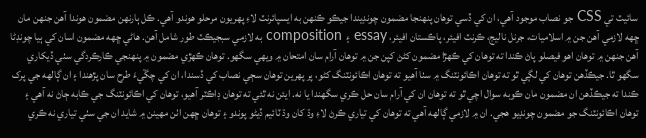سائيٽ تي CSS جو نصاب موجود آهي، ان کي ڏسي توهان پنهنجا مضمون چونڊيندا جيڪو ڪنهن به ايسپائرنٽ لاءِ پهريون مرحلو هوندو آهي. ڪل ٻارنهن مضمون هوندا آهن جنهن مان ڇهه لازمي آهن جن ۾ اسلاميات، جرنل ناليج، ڪرنٽ افيئر، پاڪستان افيئر، essay ۽ composition به لازمي سبجيڪٽ طور شامل آهن. هاڻي ڇهه مضمون اسان کي ٻيا چونڊڻا آهن جنهن ۾ توهان اهو فيصلو پاڻ ڪندا ته توهان کي ڪهڙا مضمون کڻڻ کپن جن ۾ توهان آرام سان امتحان ۾ ويهي سگهو. توهان ڪهڙي مضمون ۾ پنهنجي ڪارڪردگي سٺي ڏيکاري سگهو ٿا. جيڪڏهن توهان کي لڳي ٿو ته توهان اڪائونٽنگ ۾ سٺا آهيو ته توهان اڪائونٽنگ کڻو، پر پهرين توهان سڄي نصاب کي ڏسندا، ان کي چڱيءَ طرح سان پڙهندا ۽ ان ڳالهه جي پرک ڪندا ته جيڪڏهن ان مضمون مان ڪوبه سوال اچي ٿو ته توهان ان کي آرام سان حل ڪري سگهندا يا نه. ايئن نه ٿئي ته توهان ڊاڪٽر آهيو، توهان کي اڪائونٽنگ جي ڪابه ڄاڻ نه آهي ۽ توهان اڪائونٽنگ جو مضمون چونڊيو هجي. ان ۾ لازمي ڳالهه آهي ته توهان کي تياري ڪرڻ لاءِ وڌ کان وڌ ٽائيم ڏيڻو پوندو ۽ توهان ڇهن اٺن مهينن ۾ شايد ان جي سٺي تياري نه ڪري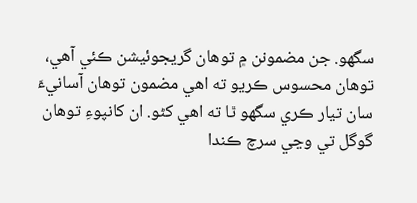سگهو. جن مضمونن ۾ توهان گريجوئيشن ڪئي آهي، توهان محسوس ڪريو ته اهي مضمون توهان آسانيءَ سان تيار ڪري سگهو ٿا ته اهي کڻو. ان کانپوءِ توهان گوگل تي وڃي سرچ ڪندا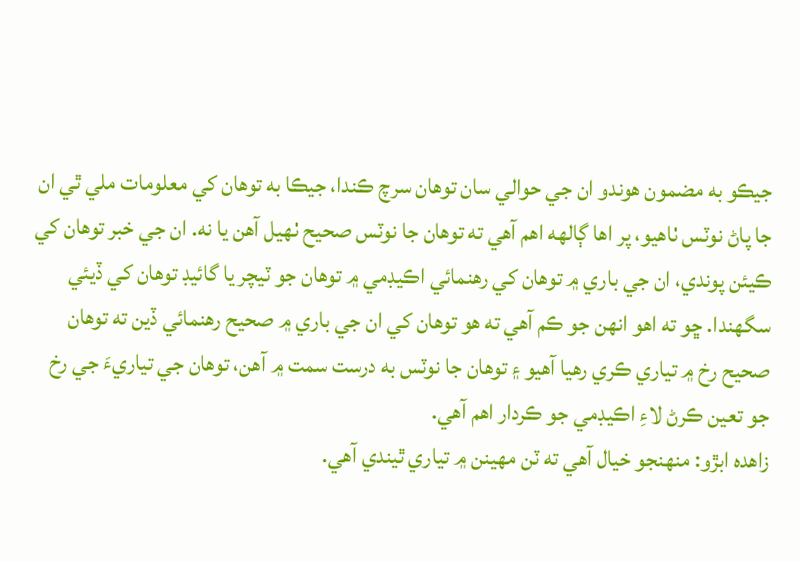جيڪو به مضمون هوندو ان جي حوالي سان توهان سرچ ڪندا، جيڪا به توهان کي معلومات ملي ٿي ان جا پاڻ نوٽس ٺاهيو، پر اها ڳالهه اهم آهي ته توهان جا نوٽس صحيح ٺهيل آهن يا نه. ان جي خبر توهان کي ڪيئن پوندي، ان جي باري ۾ توهان کي رهنمائي اڪيڊمي ۾ توهان جو ٽيچر يا گائيڊ توهان کي ڏيئي سگهندا. ڇو ته اهو انهن جو ڪم آهي ته هو توهان کي ان جي باري ۾ صحيح رهنمائي ڏين ته توهان صحيح رخ ۾ تياري ڪري رهيا آهيو ۽ توهان جا نوٽس به درست سمت ۾ آهن، توهان جي تياريءَ جي رخ جو تعين ڪرڻ لاءِ اڪيڊمي جو ڪردار اهم آهي.
زاهده ابڙو: منهنجو خيال آهي ته ٽن مهينن ۾ تياري ٿيندي آهي.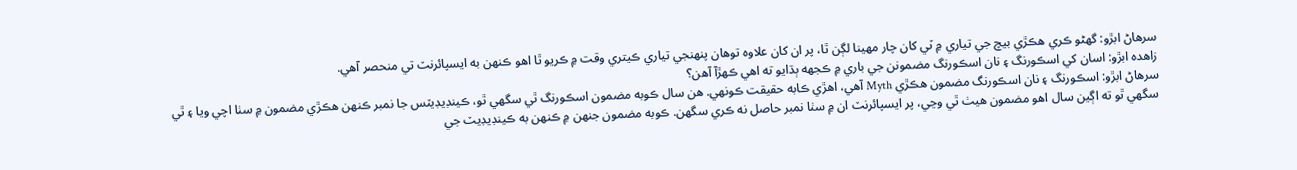سرهاڻ ابڙو: گهڻو ڪري هڪڙي بيچ جي تياري ۾ ٽي کان چار مهينا لڳن ٿا، پر ان کان علاوه توهان پنهنجي تياري ڪيتري وقت ۾ ڪريو ٿا اهو ڪنهن به ايسپائرنٽ تي منحصر آهي.
زاهده ابڙو: اسان کي اسڪورنگ ۽ نان اسڪورنگ مضمونن جي باري ۾ ڪجهه ٻڌايو ته اهي ڪهڙآ آهن؟
سرهاڻ ابڙو: اسڪورنگ ۽ نان اسڪورنگ مضمون هڪڙي Myth آهي، اهڙي ڪابه حقيقت ڪونهي. هن سال ڪوبه مضمون اسڪورنگ ٿي سگهي ٿو، ڪينڊيڊيٽس جا نمبر ڪنهن هڪڙي مضمون ۾ سٺا اچي ويا ۽ ٿي سگهي ٿو ته اڳين سال اهو مضمون هيٺ ٿي وڃي، پر ايسپائرنٽ ان ۾ سٺا نمبر حاصل نه ڪري سگهن. ڪوبه مضمون جنهن ۾ ڪنهن به ڪينڊيڊيٽ جي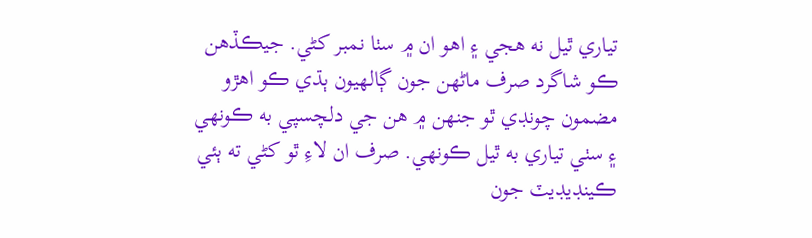تياري ٿيل نه هجي ۽ اهو ان ۾ سٺا نمبر کڻي. جيڪڏهن ڪو شاگرد صرف ماڻهن جون ڳالهيون ٻڌي ڪو اهڙو مضمون چونڊي ٿو جنهن ۾ هن جي دلچسپي به ڪونهي ۽ سٺي تياري به ٿيل ڪونهي. صرف ان لاءِ ٿو کڻي ته ٻئي ڪينڊيڊيٽ جون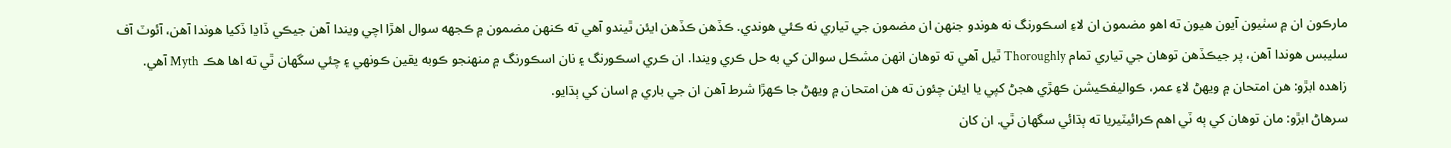مارڪون ان ۾ سٺيون آيون هيون ته اهو مضمون ان لاءِ اسڪورنگ نه هوندو جنهن ان مضمون جي تياري نه ڪئي هوندي. ڪڏهن ڪڏهن ايئن ٿيندو آهي ته ڪنهن مضمون ۾ ڪجهه سوال اهڙا اچي ويندا آهن جيڪي ڏاڍا ڏکيا هوندا آهن، آئوٽ آف سليبس هوندا آهن، پر جيڪڏهن توهان جي تياري تمام Thoroughly ٿيل آهي ته توهان انهن مشڪل سوالن کي به حل ڪري ويندا. ان ڪري اسڪورنگ ۽ نان اسڪورنگ ۾ منهنجو ڪوبه يقين ڪونهي ۽ چئي سگهان ٿي ته اها هڪ Myth آهي.
زاهده ابڙو: هن امتحان ۾ ويهڻ لاءِ عمر، ڪواليفڪيشن ڪهڙي هجڻ کپي يا ايئن چئون ته هن امتحان ۾ ويهڻ جا ڪهڙا شرط آهن ان جي باري ۾ اسان کي ٻڌايو.
سرهاڻ ابڙو: مان توهان کي ٻه ٽي اهم ڪرائيٽيريا ته ٻڌائي سگهان ٿي. ان کان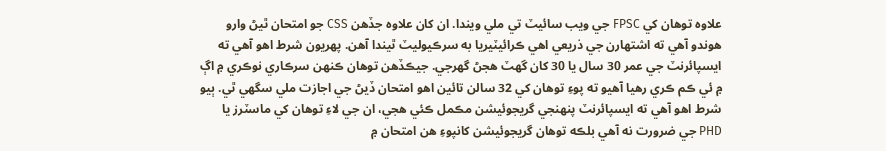علاوه توهان کي FPSC جي ويب سائيٽ تي ملي ويندا. ان کان علاوه جڏهن CSS جو امتحان ٿيڻ وارو هوندو آهي ته اشتهارن جي ذريعي اهي ڪرائيٽيريا به سرڪيوليٽ ٿيندا آهن. پهريون شرط اهو آهي ته ايسپائرنٽ جي عمر 30 سال يا 30 کان گهٽ هجڻ گهرجي. جيڪڏهن توهان ڪنهن سرڪاري نوڪري ۾ اڳ ۾ ئي ڪم ڪري رهيا آهيو ته پوءِ توهان کي 32 سالن تائين اهو امتحان ڏيڻ جي اجازت ملي سگهي ٿي. ٻيو شرط اهو آهي ته ايسپائرنٽ پنهنجي گريجوئيشن مڪمل ڪئي هجي، ان جي لاءِ توهان کي ماسٽرز يا PHD جي ضرورت نه آهي بلڪه توهان گريجوئيشن کانپوءِ هن امتحان ۾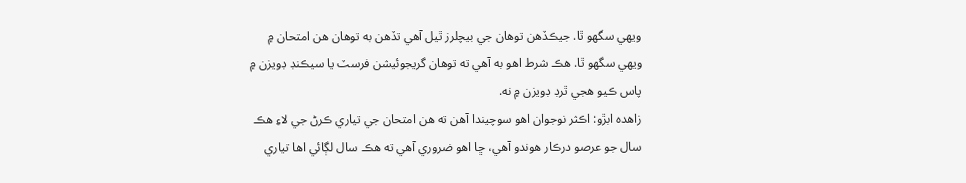ويهي سگهو ٿا. جيڪڏهن توهان جي بيچلرز ٿيل آهي تڏهن به توهان هن امتحان ۾ ويهي سگهو ٿا. هڪ شرط اهو به آهي ته توهان گريجوئيشن فرسٽ يا سيڪنڊ ڊويزن ۾ پاس ڪيو هجي ٿرڊ ڊويزن ۾ نه.
زاهده ابڙو: اڪثر نوجوان اهو سوچيندا آهن ته هن امتحان جي تياري ڪرڻ جي لاءِ هڪ سال جو عرصو درڪار هوندو آهي، ڇا اهو ضروري آهي ته هڪ سال لڳائي اها تياري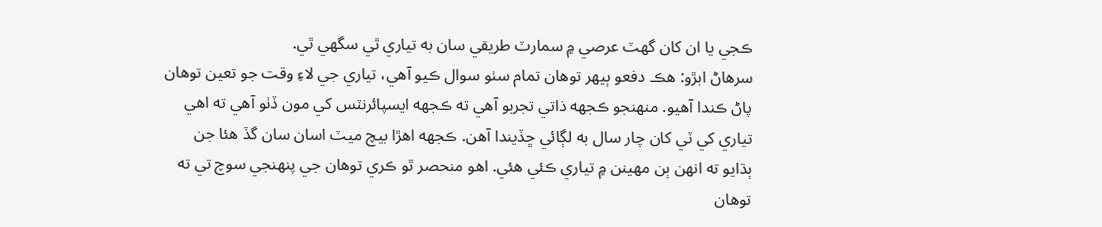ڪجي يا ان کان گهٽ عرصي ۾ سمارٽ طريقي سان به تياري ٿي سگهي ٿي.
سرهاڻ ابڙو: هڪ دفعو ٻيهر توهان تمام سٺو سوال ڪيو آهي، تياري جي لاءِ وقت جو تعين توهان پاڻ ڪندا آهيو. منهنجو ڪجهه ذاتي تجربو آهي ته ڪجهه ايسپائرنٽس کي مون ڏٺو آهي ته اهي تياري کي ٽي کان چار سال به لڳائي ڇڏيندا آهن. ڪجهه اهڙا بيچ ميٽ اسان سان گڏ هئا جن ٻڌايو ته انهن ٻن مهينن ۾ تياري ڪئي هئي. اهو منحصر ٿو ڪري توهان جي پنهنجي سوچ تي ته توهان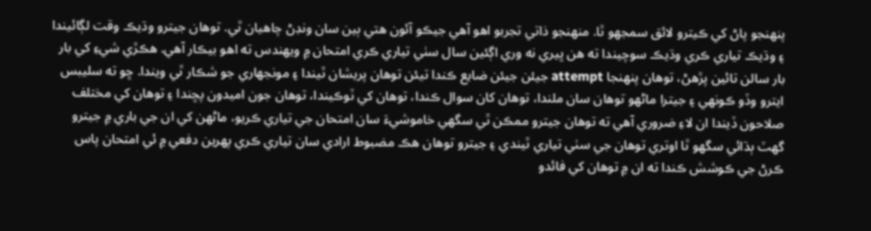پنهنجو پاڻ کي ڪيترو لائق سمجهو ٿا. منهنجو ذاتي تجربو اهو آهي جيڪو آئون هتي ٻين سان ونڊڻ چاهيان ٿي. توهان جيترو وڌيڪ وقت لڳائيندا ۽ وڌيڪ تياري ڪري وڌيڪ سوچيندا ته هن ڀيري نه وري اڳئين سال سٺي تياري ڪري امتحان ۾ ويهندس ته اهو بيڪار آهي. هڪڙي شيءِ کي بار بار سالن تائين پڙهڻ، توهان پنهنجا attempt جيئن جيئن ضايع ڪندا تيئن توهان پريشان ٿيندا ۽ مونجهاري جو شڪار ٿي ويندا. ڇو ته سليبس ايترو وڏو ڪونهي ۽ جيترا ماڻهو توهان سان ملندا، توهان کان سوال ڪندا، توهان کي ٽوڪيندا، توهان جون اميدون پڇندا ۽ توهان کي مختلف صلاحون ڏيندا ان لاءِ ضروري آهي ته توهان جيترو ممڪن ٿي سگهي خاموشيءَ سان امتحان جي تياري ڪريو، ماڻهن کي ان جي باري ۾ جيترو گهٽ ٻڌائي سگهو ٿا اوتري توهان جي سٺي تياري ٿيندي ۽ جيترو توهان هڪ مضبوط ارادي سان تياري ڪري پهرين دفعي ۾ ئي امتحان پاس ڪرڻ جي ڪوشش ڪندا ته ان ۾ توهان کي فائدو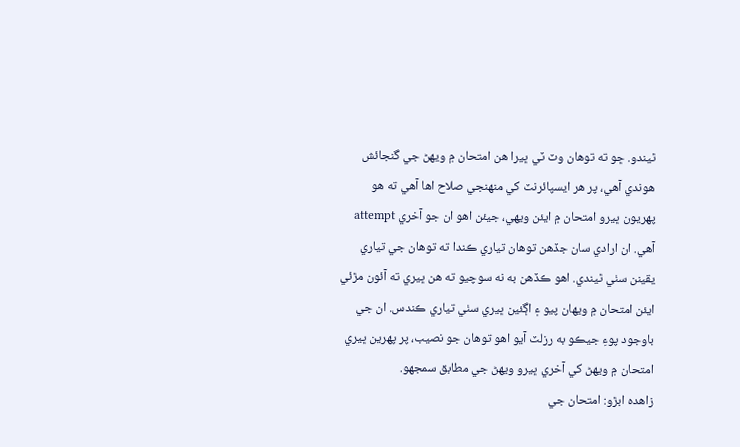ٿيندو. ڇو ته توهان وٽ ٽي ڀيرا هن امتحان ۾ ويهڻ جي گنجائش هوندي آهي، پر هر ايسپائرنٽ کي منهنجي صلاح اها آهي ته هو پهريون ڀيرو امتحان ۾ ايئن ويهي، جيئن اهو ان جو آخري attempt آهي. ان ارادي سان جڏهن توهان تياري ڪندا ته توهان جي تياري يقينن سٺي ٿيندي. اهو ڪڏهن به نه سوچيو ته هن ڀيري ته آئون مڙئي ايئن امتحان ۾ ويهان پيو ۽ اڳئين ڀيري سٺي تياري ڪندس. ان جي باوجود پوءِ جيڪو به رزلٽ آيو اهو توهان جو نصيب، پر پهرين ڀيري امتحان ۾ ويهڻ کي آخري ڀيرو ويهڻ جي مطابق سمجهو.
زاهده ابڙو: امتحان جي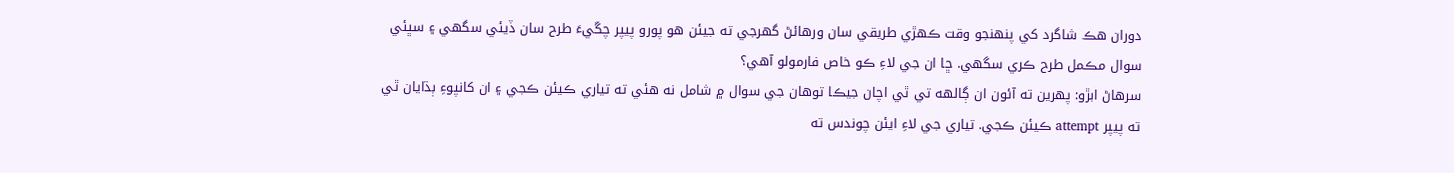دوران هڪ شاگرد کي پنهنجو وقت ڪهڙي طريقي سان ورهائڻ گهرجي ته جيئن هو پورو پيپر چڱيءَ طرح سان ڏيئي سگهي ۽ سڀئي سوال مڪمل طرح ڪري سگهي. ڇا ان جي لاءِ ڪو خاص فارمولو آهي؟
سرهاڻ ابڙو: پهرين ته آئون ان ڳالهه تي ٿي اچان جيڪا توهان جي سوال ۾ شامل نه هئي ته تياري ڪيئن ڪجي ۽ ان کانپوءِ ٻڌايان ٿي ته پيپر attempt ڪيئن ڪجي. تياري جي لاءِ ايئن چوندس ته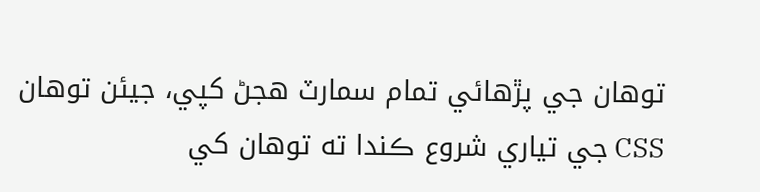توهان جي پڙهائي تمام سمارٽ هجڻ کپي، جيئن توهان CSS جي تياري شروع ڪندا ته توهان کي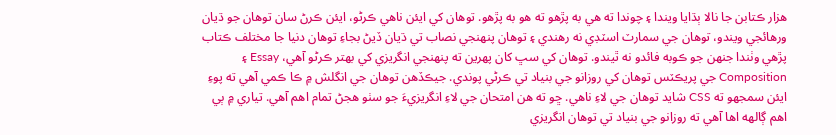هزار ڪتابن جا نالا ٻڌايا ويندا ۽ چوندا ته هي به پڙهو ته هو به پڙهو. توهان کي ايئن ناهي ڪرڻو، ايئن ڪرڻ سان توهان جو ڌيان ورهائجي ويندو، توهان جي سمارٽ اسٽڊي نه رهندي ۽ توهان پنهنجي نصاب تي ڌيان ڏيڻ بجاءِ توهان دنيا جا مختلف ڪتاب پڙهي وٺندا جنهن جو ڪوبه فائدو نه ٿيندو. توهان کي سڀ کان پهرين ته پنهنجي انگريزي کي بهتر ڪرڻو آهي، Essay ۽ Composition جي پريڪٽس توهان کي روزانو جي بنياد تي ڪرڻي پوندي. جيڪڏهن توهان جي انگلش ۾ ڪا ڪمي آهي ته پوءِ ايئن سمجهو ته CSS شايد توهان جي لاءِ ناهي. ڇو ته هن امتحان جي لاءِ انگريزيءَ جو سٺو هجڻ تمام اهم آهي. تياري ۾ ٻي اهم ڳالهه اها آهي ته روزانو جي بنياد تي توهان انگريزي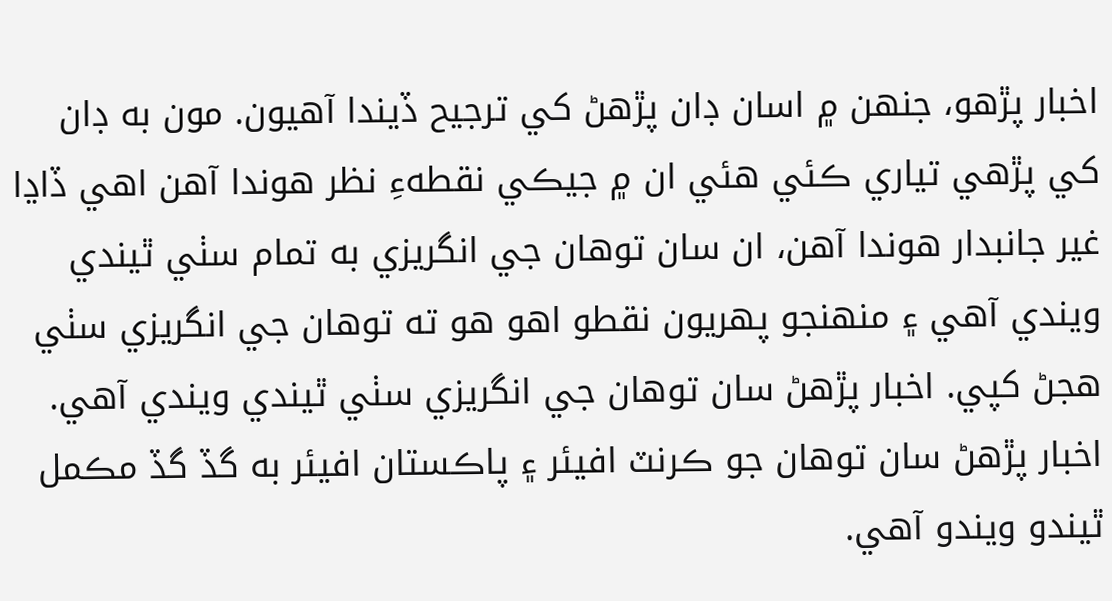اخبار پڙهو، جنهن ۾ اسان ڊان پڙهڻ کي ترجيح ڏيندا آهيون. مون به ڊان کي پڙهي تياري ڪئي هئي ان ۾ جيڪي نقطهءِ نظر هوندا آهن اهي ڏاڍا غير جانبدار هوندا آهن، ان سان توهان جي انگريزي به تمام سٺي ٿيندي ويندي آهي ۽ منهنجو پهريون نقطو اهو هو ته توهان جي انگريزي سٺي هجڻ کپي. اخبار پڙهڻ سان توهان جي انگريزي سٺي ٿيندي ويندي آهي. اخبار پڙهڻ سان توهان جو ڪرنٽ افيئر ۽ پاڪستان افيئر به گڏ گڏ مڪمل ٿيندو ويندو آهي.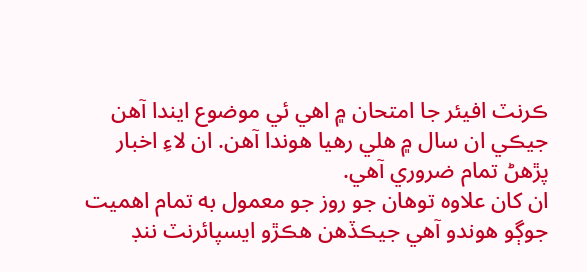ڪرنٽ افيئر جا امتحان ۾ اهي ئي موضوع ايندا آهن جيڪي ان سال ۾ هلي رهيا هوندا آهن. ان لاءِ اخبار پڙهڻ تمام ضروري آهي.
ان کان علاوه توهان جو روز جو معمول به تمام اهميت جوڳو هوندو آهي جيڪڏهن هڪڙو ايسپائرنٽ ننڊ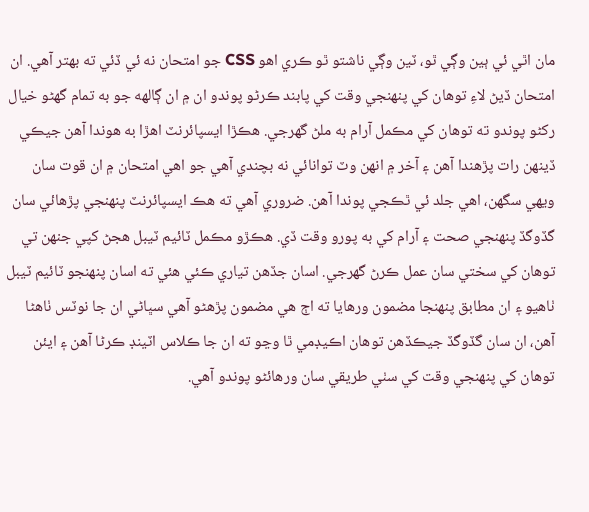مان اٿي ئي ٻين وڳي ٿو، ٽين وڳي ناشتو ٿو ڪري اهو CSS جو امتحان نه ئي ڏئي ته بهتر آهي. ان امتحان ڏيڻ لاءِ توهان کي پنهنجي وقت کي پابند ڪرڻو پوندو ان ۾ ان ڳالهه جو به تمام گهڻو خيال رکڻو پوندو ته توهان کي مڪمل آرام به ملڻ گهرجي. هڪڙا ايسپائرنٽ اهڙا به هوندا آهن جيڪي ڏينهن رات پڙهندا آهن ۽ آخر ۾ انهن وٽ توانائي نه بچندي آهي جو اهي امتحان ۾ ان قوت سان ويهي سگهن، اهي جلد ئي ٿڪجي پوندا آهن. ضروري آهي ته هڪ ايسپائرنٽ پنهنجي پڙهائي سان گڏوگڏ پنهنجي صحت ۽ آرام کي به پورو وقت ڏي. هڪڙو مڪمل ٽائيم ٽيبل هجڻ کپي جنهن تي توهان کي سختي سان عمل ڪرڻ گهرجي. اسان جڏهن تياري ڪئي هئي ته اسان پنهنجو ٽائيم ٽيبل ٺاهيو ۽ ان مطابق پنهنجا مضمون ورهايا ته اڄ هي مضمون پڙهڻو آهي سڀاڻي ان جا نوٽس ٺاهڻا آهن، ان سان گڏوگڏ جيڪڏهن توهان اڪيڊمي ٿا وڃو ته ان جا ڪلاس اٽينڊ ڪرڻا آهن ۽ ايئن توهان کي پنهنجي وقت کي سٺي طريقي سان ورهائڻو پوندو آهي.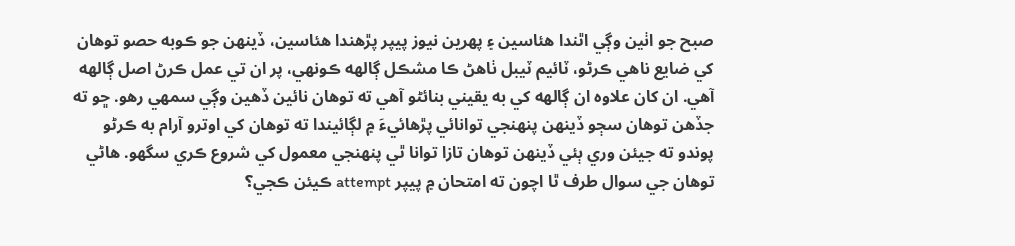صبح جو اٺين وڳي اٿندا هئاسين ۽ پهرين نيوز پيپر پڙهندا هئاسين، ڏينهن جو ڪوبه حصو توهان کي ضايع ناهي ڪرڻو، ٽائيم ٽيبل ٺاهڻ ڪا مشڪل ڳالهه ڪونهي، پر ان تي عمل ڪرڻ اصل ڳالهه آهي. ان کان علاوه ان ڳالهه کي به يقيني بنائڻو آهي ته توهان نائين ڏهين وڳي سمهي رهو. ڇو ته جڏهن توهان سڄو ڏينهن پنهنجي توانائي پڙهائيءَ ۾ لڳائيندا ته توهان کي اوترو آرام به ڪرڻو پوندو ته جيئن وري ٻئي ڏينهن توهان تازا توانا ٿي پنهنجي معمول کي شروع ڪري سگهو. هاڻي توهان جي سوال طرف ٿا اچون ته امتحان ۾ پيپر attempt ڪيئن ڪجي؟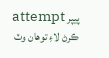پيپر attempt ڪرڻ لاءِ توهان وٽ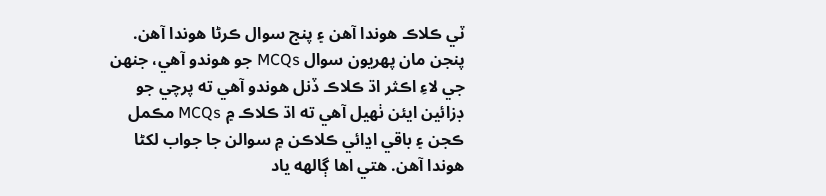ٽي ڪلاڪ هوندا آهن ۽ پنج سوال ڪرڻا هوندا آهن. پنجن مان پهريون سوال MCQs جو هوندو آهي، جنهن جي لاءِ اڪثر اڌ ڪلاڪ ڏنل هوندو آهي ته پرچي جو ڊزائين ايئن ٺهيل آهي ته اڌ ڪلاڪ ۾ MCQs مڪمل ڪجن ۽ باقي اڍائي ڪلاڪن ۾ سوالن جا جواب لکڻا هوندا آهن. هتي اها ڳالهه ياد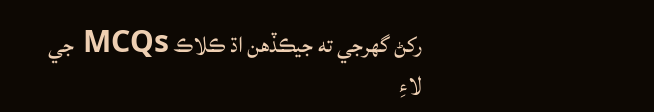رکڻ گهرجي ته جيڪڏهن اڌ ڪلاڪ MCQs جي لاءِ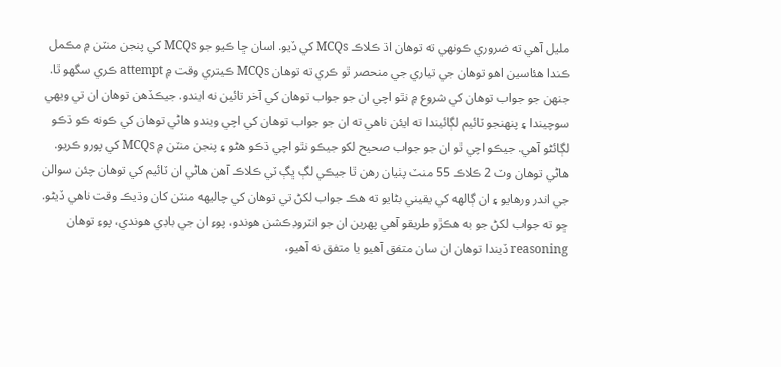مليل آهي ته ضروري ڪونهي ته توهان اڌ ڪلاڪ MCQs کي ڏيو. اسان ڇا ڪيو جو MCQs کي پنجن منٽن ۾ مڪمل ڪندا هئاسين اهو توهان جي تياري جي منحصر ٿو ڪري ته توهان MCQs ڪيتري وقت ۾ attempt ڪري سگهو ٿا. جنهن جو جواب توهان کي شروع ۾ نٿو اچي ان جو جواب توهان کي آخر تائين نه ايندو. جيڪڏهن توهان ان تي ويهي سوچيندا ۽ پنهنجو ٽائيم لڳائيندا ته ايئن ناهي ته ان جو جواب توهان کي اچي ويندو هاڻي توهان کي ڪونه ڪو ڌڪو لڳائڻو آهي. جيڪو اچي ٿو ان جو جواب صحيح لکو جيڪو نٿو اچي ڌڪو هڻو ۽ پنجن منٽن ۾ MCQs کي پورو ڪريو. هاڻي توهان وٽ 2 ڪلاڪ 55 منٽ پٺيان رهن ٿا جيڪي لڳ ڀڳ ٽي ڪلاڪ آهن هاڻي ان ٽائيم کي توهان چئن سوالن جي اندر ورهايو ۽ ان ڳالهه کي يقيني بڻايو ته هڪ جواب لکڻ تي توهان کي چاليهه منٽن کان وڌيڪ وقت ناهي ڏيڻو. ڇو ته جواب لکڻ جو به هڪڙو طريقو آهي پهرين ان جو انٽروڊڪشن هوندو، پوءِ ان جي باڊي هوندي، پوءِ توهان reasoning ڏيندا توهان ان سان متفق آهيو يا متفق نه آهيو،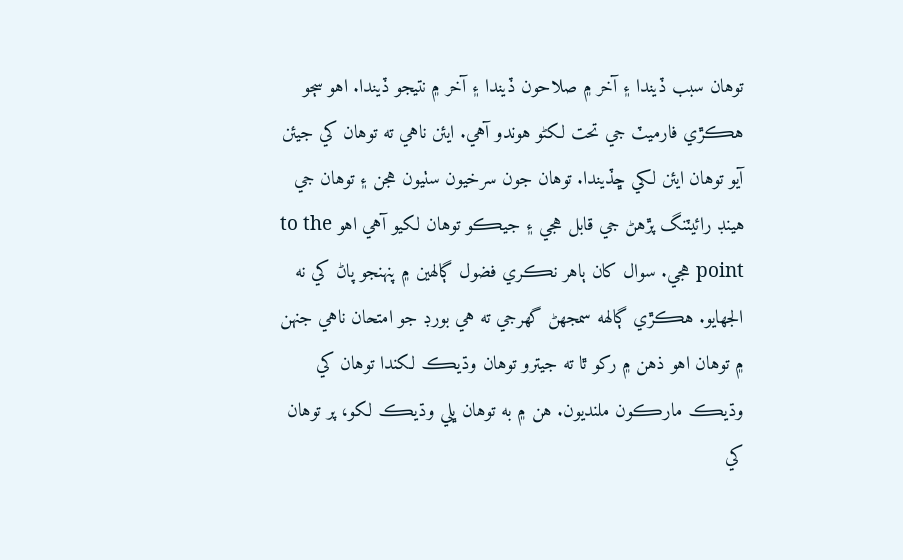توهان سبب ڏيندا ۽ آخر ۾ صلاحون ڏيندا ۽ آخر ۾ نتيجو ڏيندا. اهو سڄو هڪڙي فارميٽ جي تحت لکڻو هوندو آهي. ايئن ناهي ته توهان کي جيئن آيو توهان ايئن لکي ڇڏيندا. توهان جون سرخيون سٺيون هجن ۽ توهان جي هينڊ رائيٽنگ پڙهڻ جي قابل هجي ۽ جيڪو توهان لکيو آهي اهو to the point هجي. سوال کان ٻاهر نڪري فضول ڳالهين ۾ پنهنجو پاڻ کي نه الجهايو. هڪڙي ڳالهه سمجهڻ گهرجي ته هي بورڊ جو امتحان ناهي جنهن ۾ توهان اهو ذهن ۾ رکو ٿا ته جيترو توهان وڌيڪ لکندا توهان کي وڌيڪ مارڪون ملنديون. هن ۾ به توهان ڀلي وڌيڪ لکو، پر توهان کي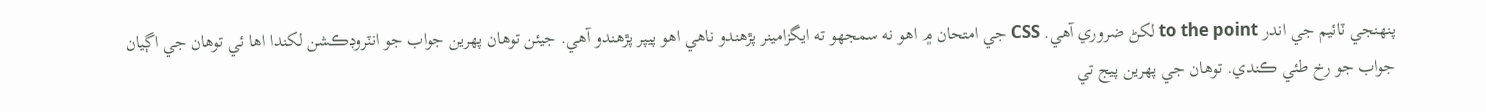پنهنجي ٽائيم جي اندر to the point لکڻ ضروري آهي. CSS جي امتحان ۾ اهو نه سمجهو ته ايگزامينر پڙهندو ناهي اهو پيپر پڙهندو آهي. جيئن توهان پهرين جواب جو انٽروڊڪشن لکندا اها ئي توهان جي اڳيان جواب جو رخ طئي ڪندي. توهان جي پهرين پيج تي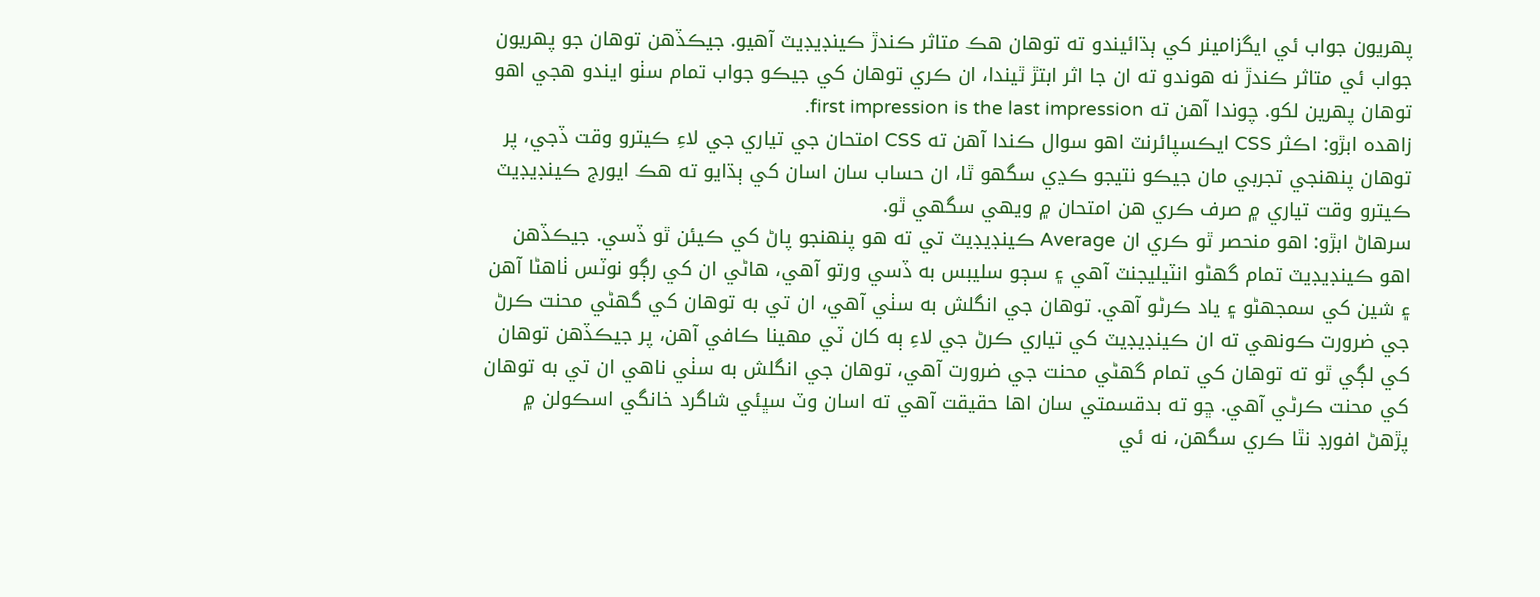پهريون جواب ئي ايگزامينر کي ٻڌائيندو ته توهان هڪ متاثر ڪندڙ ڪينڊيڊيٽ آهيو. جيڪڏهن توهان جو پهريون جواب ئي متاثر ڪندڙ نه هوندو ته ان جا اثر ابتڙ ٿيندا، ان ڪري توهان کي جيڪو جواب تمام سٺو ايندو هجي اهو توهان پهرين لکو. چوندا آهن ته first impression is the last impression.
زاهده ابڙو: اڪثر CSS ايڪسپائرنٽ اهو سوال ڪندا آهن ته CSS امتحان جي تياري جي لاءِ ڪيترو وقت ڏجي، پر توهان پنهنجي تجربي مان جيڪو نتيجو ڪڍي سگهو ٿا، ان حساب سان اسان کي ٻڌايو ته هڪ ايورج ڪينڊيڊيٽ ڪيترو وقت تياري ۾ صرف ڪري هن امتحان ۾ ويهي سگهي ٿو.
سرهاڻ ابڙو: اهو منحصر ٿو ڪري ان Average ڪينڊيڊيٽ تي ته هو پنهنجو پاڻ کي ڪيئن ٿو ڏسي. جيڪڏهن اهو ڪينڊيڊيٽ تمام گهڻو انٽيليجنٽ آهي ۽ سڄو سليبس به ڏسي ورتو آهي، هاڻي ان کي رڳو نوٽس ٺاهڻا آهن ۽ شين کي سمجهڻو ۽ ياد ڪرڻو آهي. توهان جي انگلش به سٺي آهي، ان تي به توهان کي گهڻي محنت ڪرڻ جي ضرورت ڪونهي ته ان ڪينڊيڊيٽ کي تياري ڪرڻ جي لاءِ ٻه کان ٽي مهينا ڪافي آهن، پر جيڪڏهن توهان کي لڳي ٿو ته توهان کي تمام گهڻي محنت جي ضرورت آهي، توهان جي انگلش به سٺي ناهي ان تي به توهان کي محنت ڪرڻي آهي. ڇو ته بدقسمتي سان اها حقيقت آهي ته اسان وٽ سڀئي شاگرد خانگي اسڪولن ۾ پڙهڻ افورڊ نٿا ڪري سگهن، نه ئي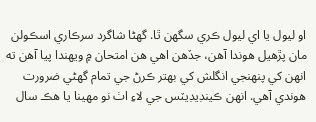او ليول يا اي ليول ڪري سگهن ٿا. گهڻا شاگرد سرڪاري اسڪولن مان پڙهيل هوندا آهن، جڏهن اهي هن امتحان ۾ ويهندا پيا آهن ته انهن کي پنهنجي انگلش کي بهتر ڪرڻ جي تمام گهڻي ضرورت هوندي آهي. انهن ڪينڊيڊيٽس جي لاءِ اٺ نو مهينا يا هڪ سال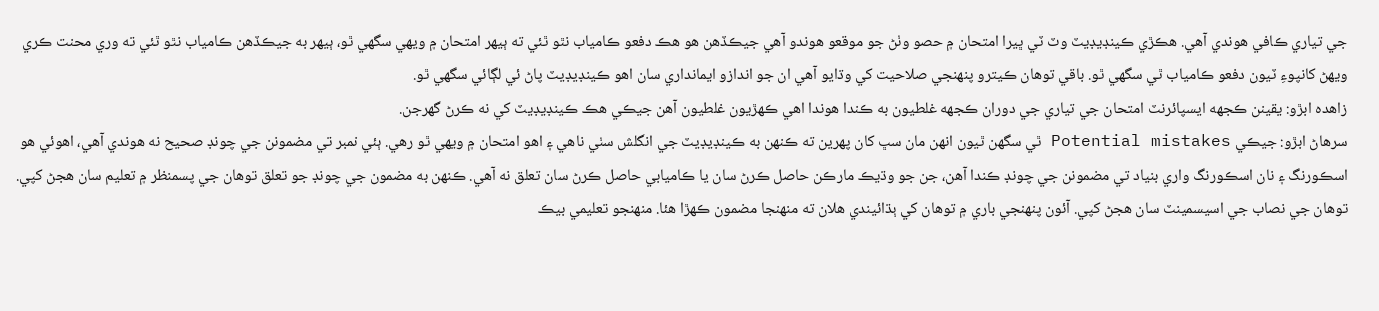جي تياري ڪافي هوندي آهي. هڪڙي ڪينڊيڊيٽ وٽ ٽي ڀيرا امتحان ۾ حصو وٺڻ جو موقعو هوندو آهي جيڪڏهن هو هڪ دفعو ڪامياب نٿو ٿئي ته ٻيهر امتحان ۾ ويهي سگهي ٿو، ٻيهر به جيڪڏهن ڪامياب نٿو ٿئي ته وري محنت ڪري ويهڻ کانپوءِ ٽيون دفعو ڪامياب ٿي سگهي ٿو. باقي توهان ڪيترو پنهنجي صلاحيت کي وڌايو آهي ان جو اندازو ايمانداري سان اهو ڪينڊيڊيٽ پاڻ ئي لڳائي سگهي ٿو.
زاهده ابڙو: يقينن ڪجهه ايسپائرنٽ امتحان جي تياري جي دوران ڪجهه غلطيون به ڪندا هوندا اهي ڪهڙيون غلطيون آهن جيڪي هڪ ڪينڊيڊيٽ کي نه ڪرڻ گهرجن.
سرهاڻ ابڙو: جيڪي Potential mistakes ٿي سگهن ٿيون انهن مان سڀ کان پهرين ته ڪنهن به ڪينڊيڊيٽ جي انگلش سٺي ناهي ۽ اهو امتحان ۾ ويهي ٿو رهي. ٻئي نمبر تي مضمونن جي چونڊ صحيح نه هوندي آهي، اهوئي هو اسڪورنگ ۽ نان اسڪورنگ واري بنياد تي مضمونن جي چونڊ ڪندا آهن، جن جو وڌيڪ مارڪن حاصل ڪرڻ سان يا ڪاميابي حاصل ڪرڻ سان تعلق نه آهي. ڪنهن به مضمون جي چونڊ جو تعلق توهان جي پسمنظر ۾ تعليم سان هجڻ کپي. توهان جي نصاب جي اسيسمينٽ سان هجڻ کپي. آئون پنهنجي باري ۾ توهان کي ٻڌائيندي هلان ته منهنجا مضمون ڪهڙا هئا. منهنجو تعليمي بيڪ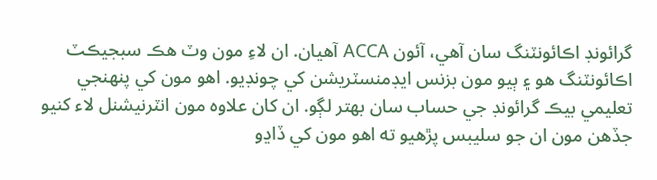گرائونڊ اڪائونٽنگ سان آهي، آئون ACCA آهيان. ان لاءِ مون وٽ هڪ سبجيڪٽ اڪائونٽنگ هو ۽ ٻيو مون بزنس ايڊمنسٽريشن کي چونڊيو. اهو مون کي پنهنجي تعليمي بيڪ گرائونڊ جي حساب سان بهتر لڳو. ان کان علاوه مون انٽرنيشنل لاء کنيو جڏهن مون ان جو سليبس پڙهيو ته اهو مون کي ڏاڍو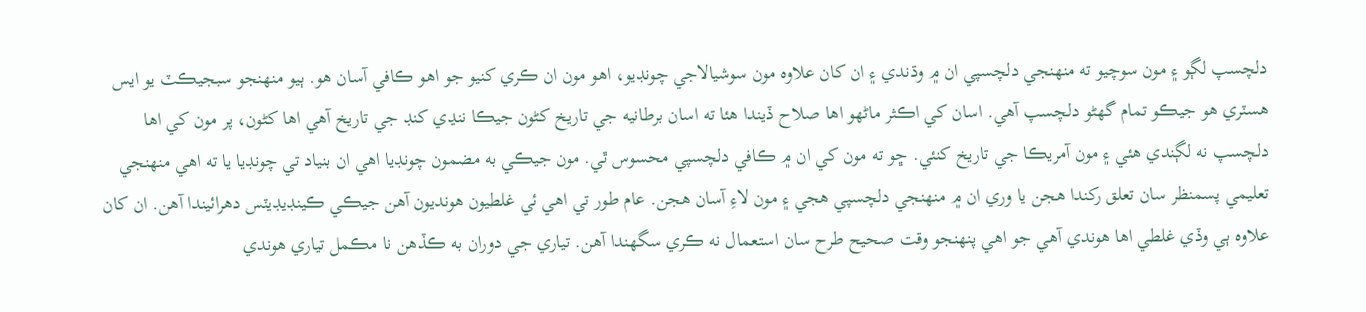دلچسپ لڳو ۽ مون سوچيو ته منهنجي دلچسپي ان ۾ وڌندي ۽ ان کان علاوه مون سوشيالاجي چونڊيو، اهو مون ان ڪري کنيو جو اهو ڪافي آسان هو. ٻيو منهنجو سبجيڪٽ يو ايس هسٽري هو جيڪو تمام گهڻو دلچسپ آهي. اسان کي اڪثر ماڻهو اها صلاح ڏيندا هئا ته اسان برطانيه جي تاريخ کڻون جيڪا ننڍي کنڊ جي تاريخ آهي اها کڻون، پر مون کي اها دلچسپ نه لڳندي هئي ۽ مون آمريڪا جي تاريخ کنئي. ڇو ته مون کي ان ۾ ڪافي دلچسپي محسوس ٿي. مون جيڪي به مضمون چونڊيا اهي ان بنياد تي چونڊيا يا ته اهي منهنجي تعليمي پسمنظر سان تعلق رکندا هجن يا وري ان ۾ منهنجي دلچسپي هجي ۽ مون لاءِ آسان هجن. عام طور تي اهي ئي غلطيون هونديون آهن جيڪي ڪينڊيڊيٽس دهرائيندا آهن. ان کان علاوه ٻي وڏي غلطي اها هوندي آهي جو اهي پنهنجو وقت صحيح طرح سان استعمال نه ڪري سگهندا آهن. تياري جي دوران به ڪڏهن نا مڪمل تياري هوندي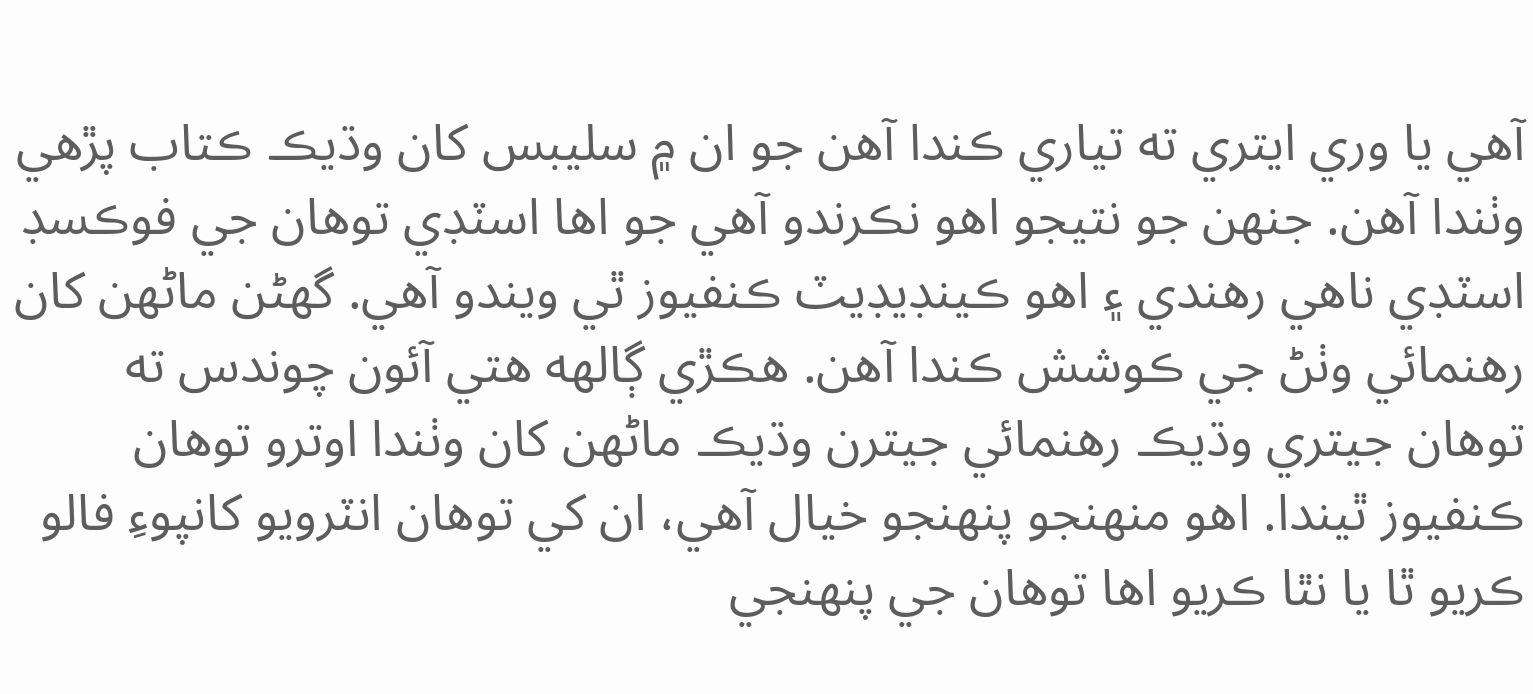آهي يا وري ايتري ته تياري ڪندا آهن جو ان ۾ سليبس کان وڌيڪ ڪتاب پڙهي وٺندا آهن. جنهن جو نتيجو اهو نڪرندو آهي جو اها اسٽڊي توهان جي فوڪسڊ اسٽڊي ناهي رهندي ۽ اهو ڪينڊيڊيٽ ڪنفيوز ٿي ويندو آهي. گهڻن ماڻهن کان رهنمائي وٺڻ جي ڪوشش ڪندا آهن. هڪڙي ڳالهه هتي آئون چوندس ته توهان جيتري وڌيڪ رهنمائي جيترن وڌيڪ ماڻهن کان وٺندا اوترو توهان ڪنفيوز ٿيندا. اهو منهنجو پنهنجو خيال آهي، ان کي توهان انٽرويو کانپوءِ فالو ڪريو ٿا يا نٿا ڪريو اها توهان جي پنهنجي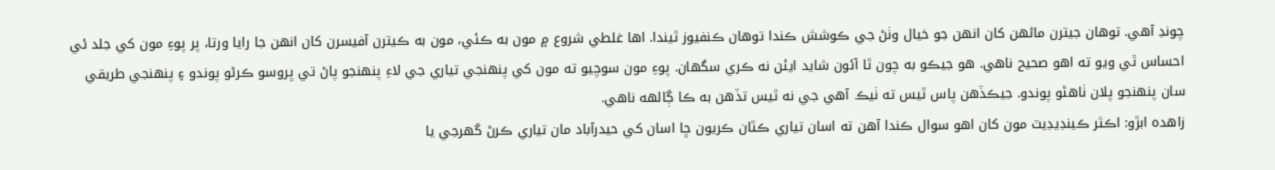چونڊ آهي. توهان جيترن ماڻهن کان انهن جو خيال وٺڻ جي ڪوشش ڪندا توهان ڪنفيوز ٿيندا. اها غلطي شروع ۾ مون به ڪئي، مون به ڪيترن آفيسرن کان انهن جا رايا ورتا، پر پوءِ مون کي جلد ئي احساس ٿي ويو ته اهو صحيح ناهي. هو جيڪو به چون ٿا آئون شايد ايئن نه ڪري سگهان. پوءِ مون سوچيو ته مون کي پنهنجي تياري جي لاءِ پنهنجو پاڻ تي ڀروسو ڪرڻو پوندو ۽ پنهنجي طريقي سان پنهنجو پلان ٺاهڻو پوندو. جيڪڏهن پاس ٿيس ته ٺيڪ آهي جي نه ٿيس تڏهن به ڪا ڳالهه ناهي.
زاهده ابڙو: اڪثر ڪينڊيڊيٽ مون کان اهو سوال ڪندا آهن ته اسان تياري ڪٿان ڪريون ڇا اسان کي حيدرآباد مان تياري ڪرڻ گهرجي يا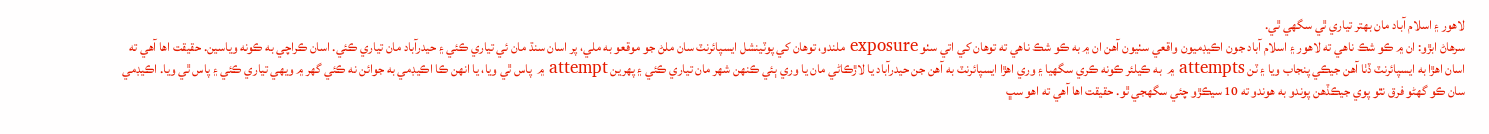لاهور ۽ اسلام آباد مان بهتر تياري ٿي سگهي ٿي.
سرهاڻ ابڙو: ان ۾ ڪو شڪ ناهي ته لاهور ۽ اسلام آباد جون اڪيڊميون واقعي سٺيون آهن ان ۾ به ڪو شڪ ناهي ته توهان کي اتي سٺو exposure ملندو، توهان کي پوٽينشل ايسپائرنٽ سان ملڻ جو موقعو به ملي، پر اسان سنڌ مان ئي تياري ڪئي ۽ حيدرآباد مان تياري ڪئي. اسان ڪراچي به ڪونه وياسين. حقيقت اها آهي ته اسان اهڙا به ايسپائرنٽ ڏٺا آهن جيڪي پنجاب ويا ۽ ٽن attempts ۾ به ڪيلئر ڪونه ڪري سگهيا ۽ وري اهڙا ايسپائرنٽ به آهن جن حيدرآباد يا لاڙڪاڻي مان يا وري ٻئي ڪنهن شهر مان تياري ڪئي ۽ پهرين attempt ۾ پاس ٿي ويا، يا انهن ڪا اڪيڊمي به جوائن نه ڪئي گهر ۾ ويهي تياري ڪئي ۽ پاس ٿي ويا. اڪيڊمي سان ڪو گهڻو فرق نٿو پوي جيڪڏهن پوندو به هوندو ته 10 سيڪڙو چئي سگهجي ٿو. حقيقت اها آهي ته اهو سڀ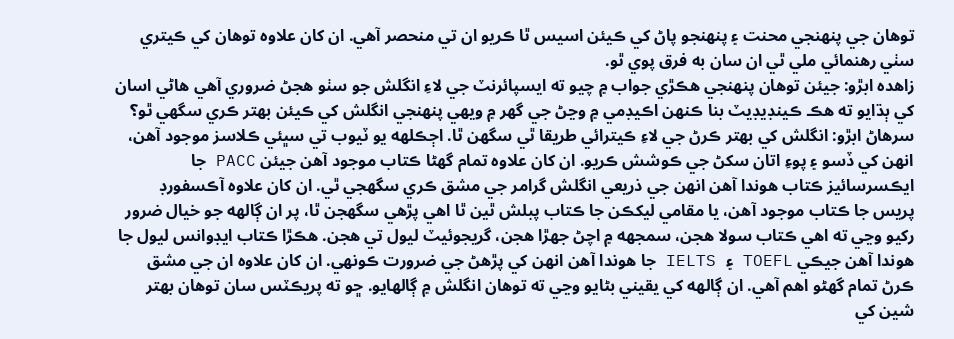توهان جي پنهنجي محنت ۽ پنهنجو پاڻ کي ڪيئن اسيس ٿا ڪريو ان تي منحصر آهي. ان کان علاوه توهان کي ڪيتري سٺي رهنمائي ملي ٿي ان سان به فرق پوي ٿو.
زاهده ابڙو: جيئن توهان پنهنجي هڪڙي جواب ۾ چيو ته ايسپائرنٽ جي لاءِ انگلش جو سٺو هجڻ ضروري آهي هاڻي اسان کي ٻڌايو ته هڪ ڪينڊيڊيٽ بنا ڪنهن اڪيڊمي ۾ وڃڻ جي گهر ۾ ويهي پنهنجي انگلش کي ڪيئن بهتر ڪري سگهي ٿو؟
سرهاڻ ابڙو: انگلش کي بهتر ڪرڻ جي لاءِ ڪيترائي طريقا ٿي سگهن ٿا. اڄڪلهه يو ٽيوب تي سڀئي ڪلاسز موجود آهن، انهن کي ڏسو ۽ پوءِ اتان سکڻ جي ڪوشش ڪريو. ان کان علاوه تمام گهڻا ڪتاب موجود آهن جيئن PACC جا ايڪسرسائيز ڪتاب هوندا آهن انهن جي ذريعي انگلش گرامر جي مشق ڪري سگهجي ٿي. ان کان علاوه آڪسفورڊ پريس جا ڪتاب موجود آهن، يا مقامي ليکڪن جا ڪتاب پبلش ٿين ٿا اهي پڙهي سگهجن ٿا، پر ان ڳالهه جو خيال ضرور رکيو وڃي ته اهي ڪتاب سولا هجن، سمجهه ۾ اچڻ جهڙا هجن، گريجوئيٽ ليول تي هجن. هڪڙا ڪتاب ايڊوانس ليول جا هوندا آهن جيڪي TOEFL ۽ IELTS جا هوندا آهن انهن کي پڙهڻ جي ضرورت ڪونهي. ان کان علاوه ان جي مشق ڪرڻ تمام گهڻو اهم آهي. ان ڳالهه کي يقيني بڻايو وڃي ته توهان انگلش ۾ ڳالهايو. ڇو ته پريڪٽس سان توهان بهتر شين کي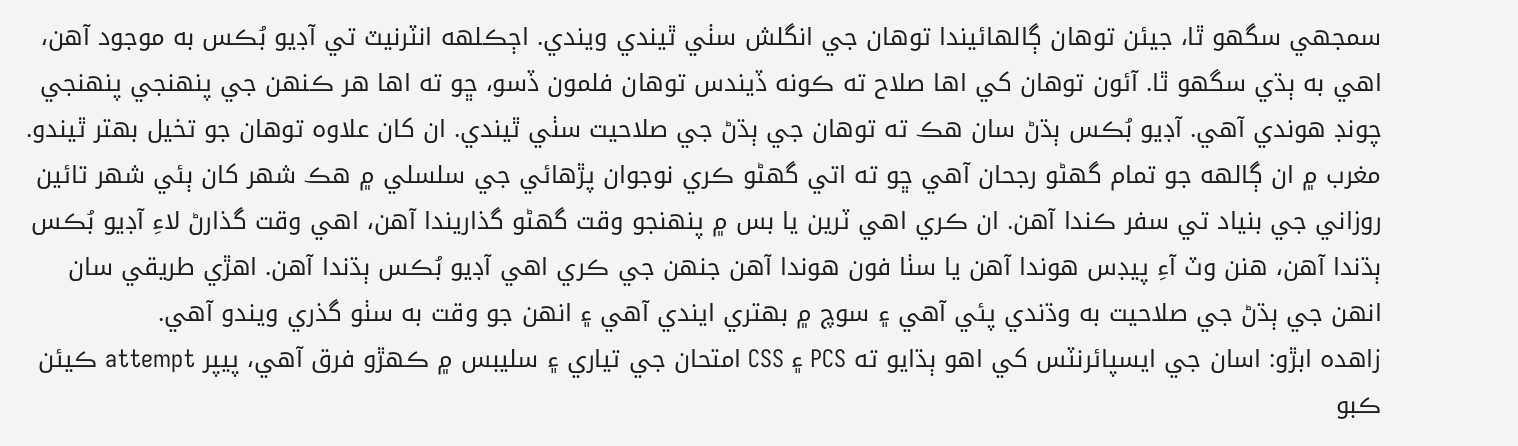سمجهي سگهو ٿا، جيئن توهان ڳالهائيندا توهان جي انگلش سٺي ٿيندي ويندي. اڄڪلهه انٽرنيٽ تي آڊيو بُڪس به موجود آهن، اهي به ٻڌي سگهو ٿا. آئون توهان کي اها صلاح ته ڪونه ڏيندس توهان فلمون ڏسو، ڇو ته اها هر ڪنهن جي پنهنجي پنهنجي چونڊ هوندي آهي. آڊيو بُڪس ٻڌڻ سان هڪ ته توهان جي ٻڌڻ جي صلاحيت سٺي ٿيندي. ان کان علاوه توهان جو تخيل بهتر ٿيندو. مغرب ۾ ان ڳالهه جو تمام گهڻو رجحان آهي ڇو ته اتي گهڻو ڪري نوجوان پڙهائي جي سلسلي ۾ هڪ شهر کان ٻئي شهر تائين روزاني جي بنياد تي سفر ڪندا آهن. ان ڪري اهي ٽرين يا بس ۾ پنهنجو وقت گهڻو گذاريندا آهن، اهي وقت گذارڻ لاءِ آڊيو بُڪس ٻڌندا آهن، هنن وٽ آءِ پيڊس هوندا آهن يا سٺا فون هوندا آهن جنهن جي ڪري اهي آڊيو بُڪس ٻڌندا آهن. اهڙي طريقي سان انهن جي ٻڌڻ جي صلاحيت به وڌندي پئي آهي ۽ سوچ ۾ بهتري ايندي آهي ۽ انهن جو وقت به سٺو گذري ويندو آهي.
زاهده ابڙو: اسان جي ايسپائرنٽس کي اهو ٻڌايو ته PCS ۽ CSS امتحان جي تياري ۽ سليبس ۾ ڪهڙو فرق آهي، پيپر attempt ڪيئن ڪبو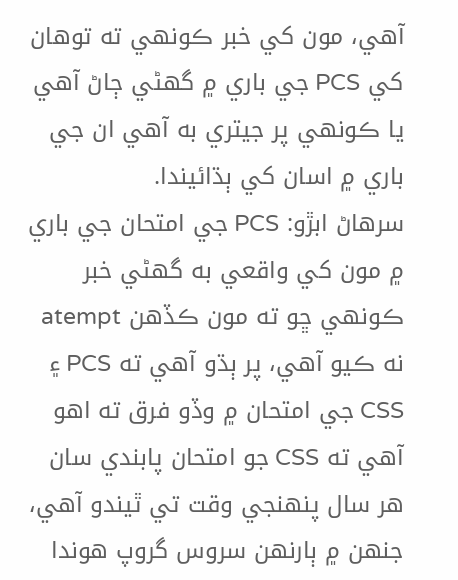آهي، مون کي خبر ڪونهي ته توهان کي PCS جي باري ۾ گهڻي ڄاڻ آهي يا ڪونهي پر جيتري به آهي ان جي باري ۾ اسان کي ٻڌائيندا.
سرهاڻ ابڙو: PCS جي امتحان جي باري ۾ مون کي واقعي به گهڻي خبر ڪونهي ڇو ته مون ڪڏهن atempt نه ڪيو آهي، پر ٻڌو آهي ته PCS ۽ CSS جي امتحان ۾ وڏو فرق ته اهو آهي ته CSS جو امتحان پابندي سان هر سال پنهنجي وقت تي ٿيندو آهي، جنهن ۾ ٻارنهن سروس گروپ هوندا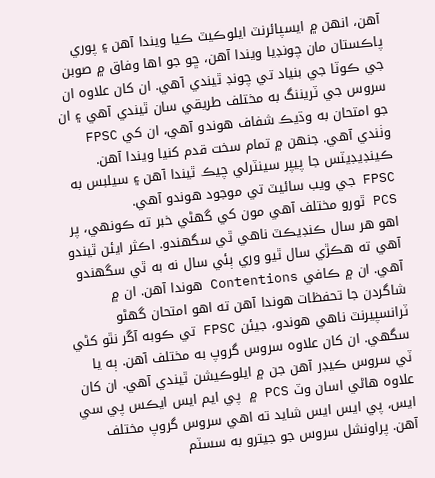آهن، انهن ۾ ايسپائرنٽ ايلوڪيٽ ڪيا ويندا آهن ۽ پوري پاڪستان مان چونڊيا ويندا آهن، ڇو جو اها وفاق ۾ صوبن جي ڪوٽا جي بنياد تي چونڊ ٿيندي آهي. ان کان علاوه ان سروس جي ٽريننگ به مختلف طريقي سان ٿيندي آهي ۽ ان جو امتحان به وڌيڪ شفاف هوندو آهي، ان کي FPSC وٺندي آهي. جنهن ۾ تمام سخت قدم کنيا ويندا آهن. ڪينڊيڊيٽس جا پيپر سينٽرلي چيڪ ٿيندا آهن ۽ سيلبس به FPSC جي ويب سائيٽ تي موجود هوندو آهي.
PCS ٿورو مختلف آهي مون کي گهڻي خبر ته ڪونهي، پر اهو هر سال ڪنڊيڪٽ ناهي ٿي سگهندو. اڪثر ايئن ٿيندو آهي ته هڪڙي سال ٿيو وري ٻئي سال نه به ٿي سگهندو آهي. ان ۾ ڪافي Contentions هوندا آهن. ان ۾ شاگردن جا تحفظات هوندا آهن ته اهو امتحان گهڻو ٽرانسپيرنٽ ناهي هوندو، جيئن FPSC تي ڪوبه آڱر نٿو کڻي سگهي. ان کان علاوه سروس گروپ به مختلف آهن. ٻه يا ٽي سروس ڪيڊر آهن جن ۾ ايلوڪيشن ٿيندي آهي. ان کان علاوه هاڻي اسان وٽ PCS ۾ پي ايم ايس ايڪس پي سي ايس، پي ايس ايس شايد ته اهي سروس گروپ مختلف آهن. پراونشل سروس جو جيترو به سسٽم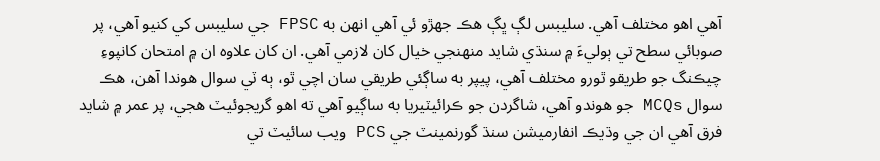آهي اهو مختلف آهي. سليبس لڳ ڀڳ هڪ جهڙو ئي آهي انهن به FPSC جي سليبس کي کنيو آهي، پر صوبائي سطح تي ٻوليءَ ۾ سنڌي شايد منهنجي خيال کان لازمي آهي. ان کان علاوه ان ۾ امتحان کانپوءِ چيڪنگ جو طريقو ٿورو مختلف آهي، پيپر به ساڳئي طريقي سان اچي ٿو، ٻه ٽي سوال هوندا آهن، هڪ سوال MCQs جو هوندو آهي، شاگردن جو ڪرائيٽيريا به ساڳيو آهي ته اهو گريجوئيٽ هجي، پر عمر ۾ شايد فرق آهي ان جي وڌيڪ انفارميشن سنڌ گورنمينٽ جي PCS ويب سائيٽ تي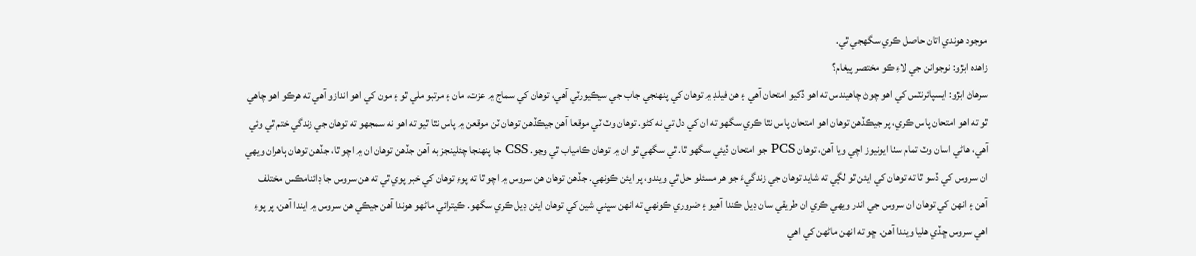موجود هوندي اتان حاصل ڪري سگهجي ٿي.
زاهده ابڙو: نوجوانن جي لاءِ ڪو مختصر پيغام؟
سرهاڻ ابڙو: ايسپائرنٽس کي اهو چوڻ چاهيندس ته اهو ڏکيو امتحان آهي ۽ هن فيلڊ ۾ توهان کي پنهنجي جاب جي سيڪيورٽي آهي، توهان کي سماج ۾ عزت، مان ۽ مرتبو ملي ٿو ۽ مون کي اهو اندازو آهي ته هرڪو اهو چاهي ٿو ته اهو امتحان پاس ڪري، پر جيڪڏهن توهان اهو امتحان پاس نٿا ڪري سگهو ته ان کي دل تي نه کڻو. توهان وٽ ٽي موقعا آهن جيڪڏهن توهان ٽن موقعن ۾ پاس نٿا ٿيو ته اهو نه سمجهو ته توهان جي زندگي ختم ٿي وئي آهي، هاڻي اسان وٽ تمام سٺا ايونيوز اچي ويا آهن، توهان PCS جو امتحان ڏيئي سگهو ٿا. ٿي سگهي ٿو ان ۾ توهان ڪامياب ٿي وڃو. CSS جا پنهنجا چئلينجز به آهن جڏهن توهان ان ۾ اچو ٿا، جڏهن توهان ٻاهران ويهي ان سروس کي ڏسو ٿا ته توهان کي ايئن ٿو لڳي ته شايد توهان جي زندگيءَ جو هر مسئلو حل ٿي ويندو، پر ايئن ڪونهي. جڏهن توهان هن سروس ۾ اچو ٿا ته پوءِ توهان کي خبر پوي ٿي ته هن سروس جا ڊائنامڪس مختلف آهن ۽ انهن کي توهان ان سروس جي اندر ويهي ڪري ان طريقي سان ڊيل ڪندا آهيو ۽ ضروري ڪونهي ته انهن سڀني شين کي توهان ايئن ڊيل ڪري سگهو. ڪيترائي ماڻهو هوندا آهن جيڪي هن سروس ۾ ايندا آهن، پر پوءِ اهي سروس ڇڏي هليا ويندا آهن. ڇو ته انهن ماڻهن کي اهي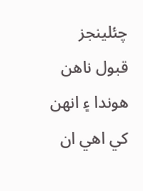چئلينجز قبول ناهن هوندا ۽ انهن کي اهي ان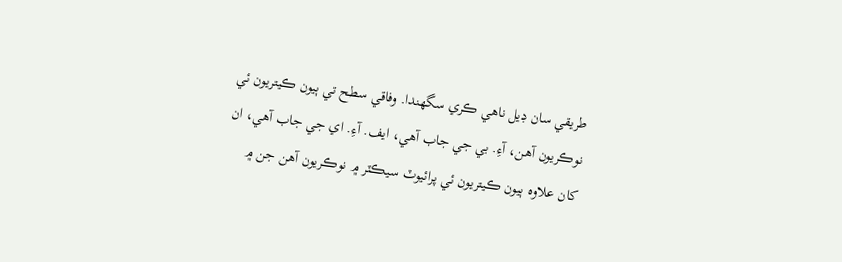طريقي سان ڊيل ناهي ڪري سگهندا. وفاقي سطح تي ٻيون ڪيتريون ئي نوڪريون آهن، آءِ. بي جي جاب آهي، ايف. آءِ. اي جي جاب آهي، ان کان علاوه ٻيون ڪيتريون ئي پرائيوٽ سيڪٽر ۾ نوڪريون آهن جن ۾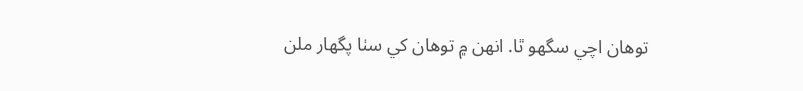توهان اچي سگهو ٿا. انهن ۾ توهان کي سٺا پگهار ملن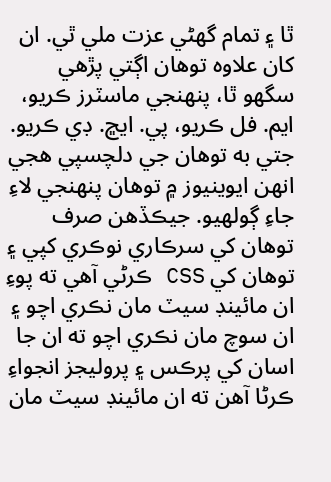ٿا ۽ تمام گهڻي عزت ملي ٿي. ان کان علاوه توهان اڳتي پڙهي سگهو ٿا، پنهنجي ماسٽرز ڪريو، ايم. فل ڪريو، پي. ايڇ. ڊي ڪريو. جتي به توهان جي دلچسپي هجي انهن ايوينيوز ۾ توهان پنهنجي لاءِ جاءِ ڳولهيو. جيڪڏهن صرف توهان کي سرڪاري نوڪري کپي ۽ توهان کي CSS ڪرڻي آهي ته پوءِ ان مائينڊ سيٽ مان نڪري اچو ۽ ان سوچ مان نڪري اچو ته ان جا اسان کي پرڪس ۽ پروليجز انجواءِ ڪرڻا آهن ته ان مائينڊ سيٽ مان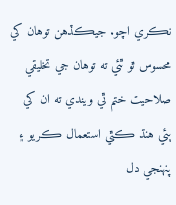نڪري اچو. جيڪڏهن توهان کي محسوس ٿو ٿئي ته توهان جي تخليقي صلاحيت ختم ٿي ويندي ته ان کي ٻئي هنڌ ڪٿي استعمال ڪريو ۽ پنهنجي دل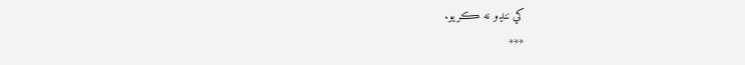کي ننڍو نه ڪريو.
***